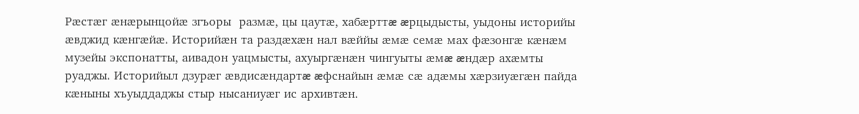Рæстæг æнæрынцойæ згъоры  размæ, цы цаутæ, хабæрттæ æрцыдысты, уыдоны историйы æвджид кæнгæйæ. Историйæн та раздæхæн нал вæййы æмæ семæ мах фæзонгæ кæнæм музейы экспонатты, аивадон уацмысты, ахуыргæнæн чингуыты æмæ æндæр ахæмты руаджы. Историйыл дзурæг æвдисæндартæ æфснайын æмæ сæ адæмы хæрзиуæгæн пайда кæныны хъуыддаджы стыр нысаниуæг ис архивтæн.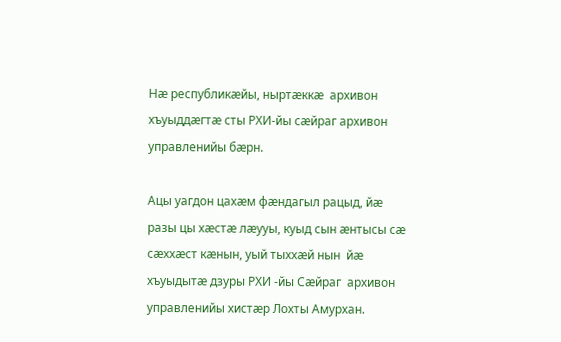Нæ республикæйы, ныртæккæ  архивон хъуыддæгтæ сты РХИ-йы сæйраг архивон управленийы бæрн.

Ацы уагдон цахæм фæндагыл рацыд, йæ разы цы хæстæ лæууы, куыд сын æнтысы сæ сæххæст кæнын, уый тыххæй нын  йæ хъуыдытæ дзуры РХИ -йы Сæйраг  архивон управленийы хистæр Лохты Амурхан.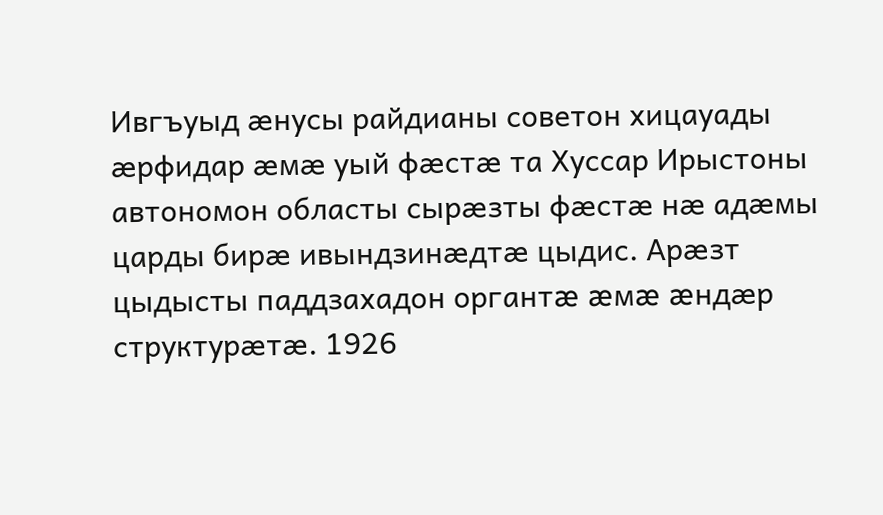Ивгъуыд æнусы райдианы советон хицауады æрфидар æмæ уый фæстæ та Хуссар Ирыстоны автономон областы сырæзты фæстæ нæ адæмы царды бирæ ивындзинæдтæ цыдис. Арæзт цыдысты паддзахадон органтæ æмæ æндæр структурæтæ. 1926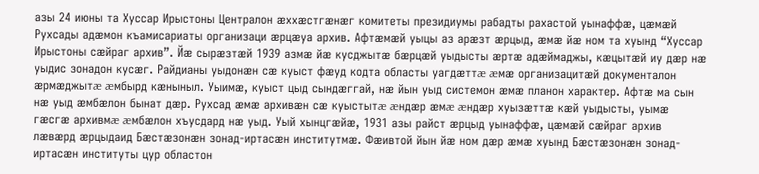азы 24 июны та Хуссар Ирыстоны Централон æххæстгæнæг комитеты президиумы рабадты рахастой уынаффæ, цæмæй Рухсады адæмон къамисариаты организаци æрцæуа архив. Афтæмæй уыцы аз арæзт æрцыд, æмæ йæ ном та хуынд “Хуссар Ирыстоны сæйраг архив”. Йæ сырæзтæй 1939 азмæ йæ кусджытæ бæрцæй уыдысты æртæ адæймаджы, кæцытæй иу дæр нæ уыдис зонадон кусæг. Райдианы уыдонæн сæ куыст фæуд кодта областы уагдæттæ æмæ организацитæй документалон æрмæджытæ æмбырд кæныныл. Уыимæ, куыст цыд сындæггай, нæ йын уыд системон æмæ планон характер. Афтæ ма сын нæ уыд æмбæлон бынат дæр. Рухсад æмæ архивæн сæ куыстытæ æндæр æмæ æндæр хуызæттæ кæй уыдысты, уымæ гæсгæ архивмæ æмбæлон хъусдард нæ уыд. Уый хынцгæйæ, 1931 азы райст æрцыд уынаффæ, цæмæй сæйраг архив лæвæрд æрцыдаид Бæстæзонæн зонад-иртасæн институтмæ. Фæивтой йын йæ ном дæр æмæ хуынд Бæстæзонæн зонад-иртасæн институты цур областон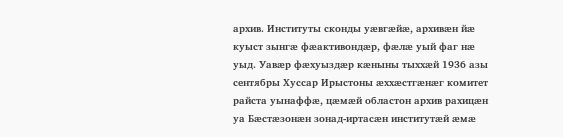архив. Институты сконды уæвгæйæ, архивæн йæ куыст зынгæ фæактивондæр, фæлæ уый фаг нæ уыд. Уавæр фæхуыздæр кæныны тыххæй 1936 азы сентябры Хуссар Ирыстоны æххæстгæнæг комитет райста уынаффæ, цæмæй областон архив рахицæн уа Бæстæзонæн зонад-иртасæн институтæй æмæ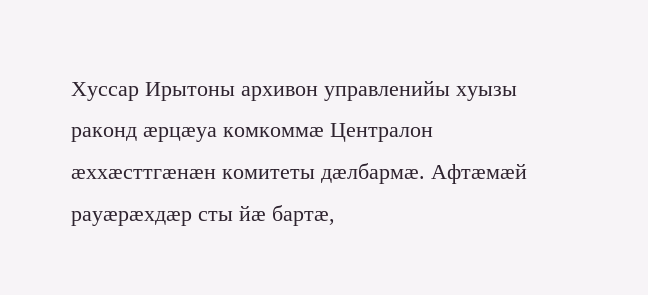Хуссар Ирытоны архивон управленийы хуызы раконд æрцæуа комкоммæ Централон æххæсттгæнæн комитеты дæлбармæ. Афтæмæй рауæрæхдæр сты йæ бартæ,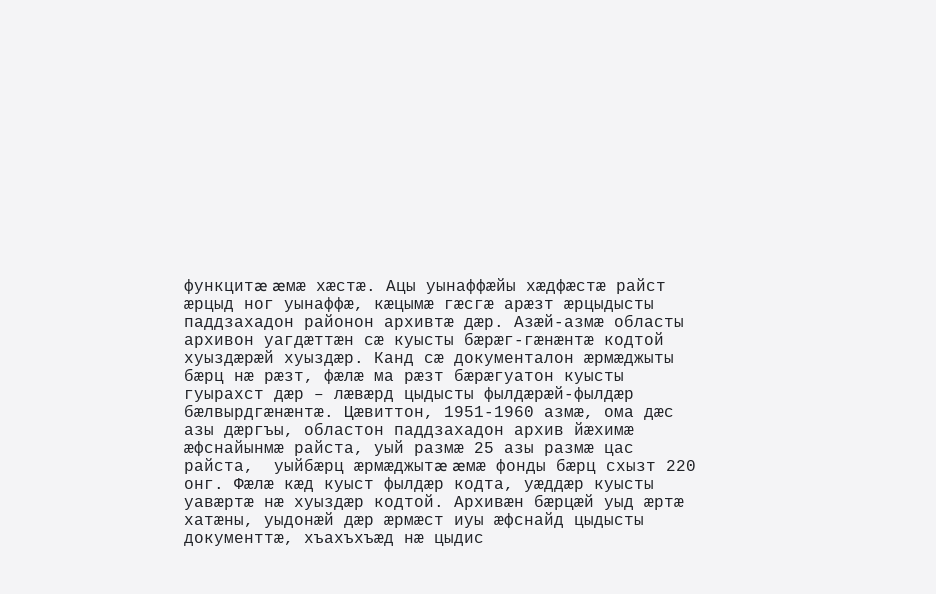функцитæ æмæ хæстæ. Ацы уынаффæйы хæдфæстæ райст æрцыд ног уынаффæ, кæцымæ гæсгæ арæзт æрцыдысты паддзахадон районон архивтæ дæр. Азæй-азмæ областы архивон уагдæттæн сæ куысты бæрæг-гæнæнтæ кодтой хуыздæрæй хуыздæр. Канд сæ документалон æрмæджыты бæрц нæ рæзт, фæлæ ма рæзт бæрæгуатон куысты гуырахст дæр – лæвæрд цыдысты фылдæрæй-фылдæр бæлвырдгæнæнтæ. Цæвиттон, 1951-1960 азмæ, ома дæс азы дæргъы, областон паддзахадон архив йæхимæ æфснайынмæ райста, уый размæ 25 азы размæ цас райста,  уыйбæрц æрмæджытæ æмæ фонды бæрц схызт 220 онг. Фæлæ кæд куыст фылдæр кодта, уæддæр куысты уавæртæ нæ хуыздæр кодтой. Архивæн бæрцæй уыд æртæ хатæны, уыдонæй дæр æрмæст иуы æфснайд цыдысты документтæ, хъахъхъæд нæ цыдис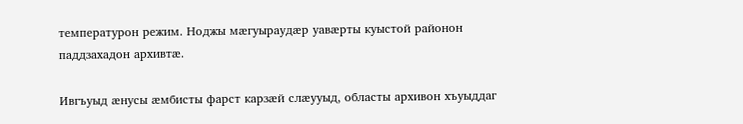температурон режим. Ноджы мæгуыраудæр уавæрты куыстой районон паддзахадон архивтæ.

Ивгъуыд æнусы æмбисты фарст карзæй слæууыд, областы архивон хъуыддаг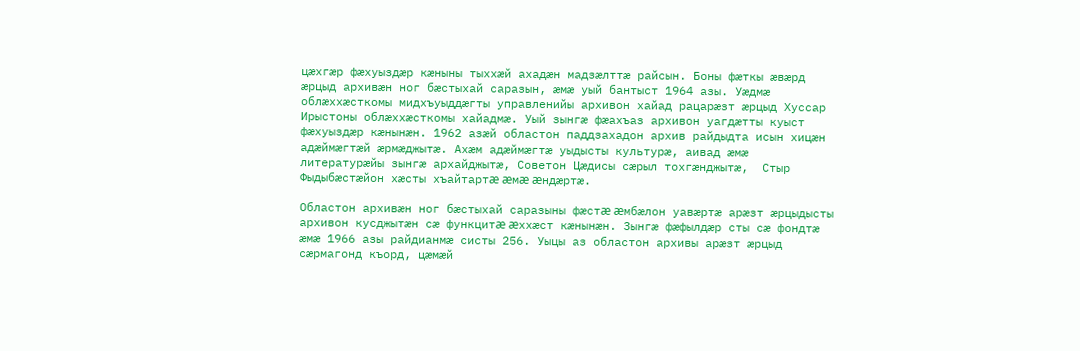цæхгæр фæхуыздæр кæныны тыххæй ахадæн мадзæлттæ райсын. Боны фæткы æвæрд æрцыд архивæн ног бæстыхай саразын, æмæ уый бантыст 1964 азы. Уæдмæ облæххæсткомы мидхъуыддæгты управленийы архивон хайад рацарæзт æрцыд Хуссар Ирыстоны облæххæсткомы хайадмæ. Уый зынгæ фæахъаз архивон уагдæтты куыст фæхуыздæр кæнынæн. 1962 азæй областон паддзахадон архив райдыдта исын хицæн адæймæгтæй æрмæджытæ. Ахæм адæймæгтæ уыдысты культурæ, аивад æмæ литературæйы зынгæ архайджытæ, Советон Цæдисы сæрыл тохгæнджытæ,  Стыр Фыдыбæстæйон хæсты хъайтартæ æмæ æндæртæ.

Областон архивæн ног бæстыхай саразыны фæстæ æмбæлон уавæртæ арæзт æрцыдысты архивон кусджытæн сæ функцитæ æххæст кæнынæн. Зынгæ фæфылдæр сты сæ фондтæ æмæ 1966 азы райдианмæ систы 256. Уыцы аз областон архивы арæзт æрцыд сæрмагонд къорд, цæмæй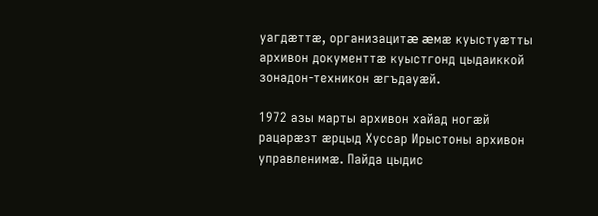уагдæттæ, организацитæ æмæ куыстуæтты архивон документтæ куыстгонд цыдаиккой зонадон-техникон æгъдауæй.

1972 азы марты архивон хайад ногæй рацарæзт æрцыд Хуссар Ирыстоны архивон управленимæ. Пайда цыдис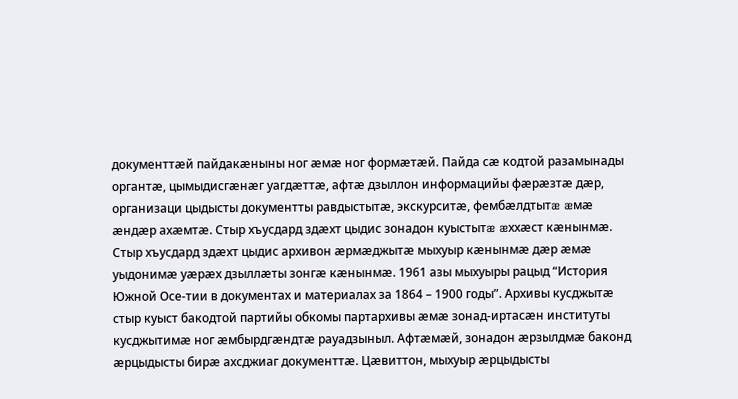документтæй пайдакæныны ног æмæ ног формæтæй. Пайда сæ кодтой разамынады органтæ, цымыдисгæнæг уагдæттæ, афтæ дзыллон информацийы фæрæзтæ дæр, организаци цыдысты документты равдыстытæ, экскурситæ, фембæлдтытæ æмæ æндæр ахæмтæ. Стыр хъусдард здæхт цыдис зонадон куыстытæ æххæст кæнынмæ. Стыр хъусдард здæхт цыдис архивон æрмæджытæ мыхуыр кæнынмæ дæр æмæ уыдонимæ уæрæх дзыллæты зонгæ кæнынмæ. 1961 азы мыхуыры рацыд “История Южной Осе-тии в документах и материалах за 1864 – 1900 годы”. Архивы кусджытæ стыр куыст бакодтой партийы обкомы партархивы æмæ зонад-иртасæн институты кусджытимæ ног æмбырдгæндтæ рауадзыныл. Афтæмæй, зонадон æрзылдмæ баконд æрцыдысты бирæ ахсджиаг документтæ. Цæвиттон, мыхуыр æрцыдысты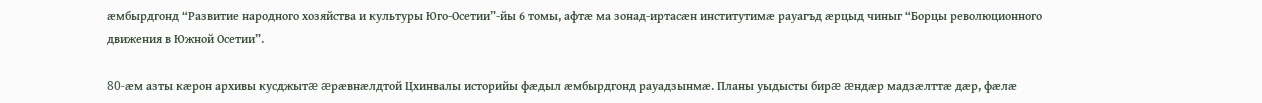æмбырдгонд “Развитие народного хозяйства и культуры Юго-Осетии”-йы 6 томы, афтæ ма зонад-иртасæн институтимæ рауагъд æрцыд чиныг “Борцы революционного движения в Южной Осетии”.

80-æм азты кæрон архивы кусджытæ æрæвнæлдтой Цхинвалы историйы фæдыл æмбырдгонд рауадзынмæ. Планы уыдысты бирæ æндæр мадзæлттæ дæр, фæлæ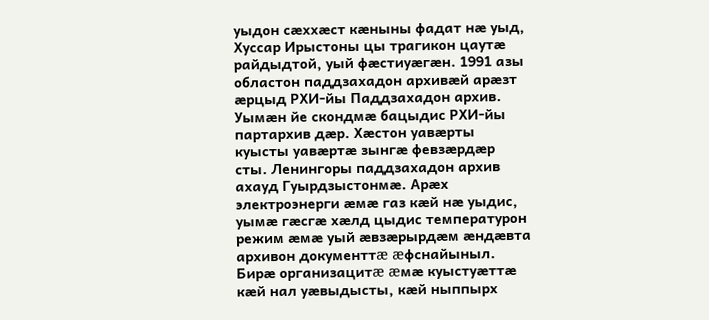уыдон сæххæст кæныны фадат нæ уыд, Хуссар Ирыстоны цы трагикон цаутæ райдыдтой, уый фæстиуæгæн. 1991 азы областон паддзахадон архивæй арæзт æрцыд РХИ-йы Паддзахадон архив. Уымæн йе скондмæ бацыдис РХИ-йы партархив дæр. Хæстон уавæрты куысты уавæртæ зынгæ февзæрдæр сты. Ленингоры паддзахадон архив ахауд Гуырдзыстонмæ. Арæх электроэнерги æмæ газ кæй нæ уыдис, уымæ гæсгæ хæлд цыдис температурон режим æмæ уый æвзæрырдæм æндæвта архивон документтæ æфснайыныл. Бирæ организацитæ æмæ куыстуæттæ кæй нал уæвыдысты, кæй ныппырх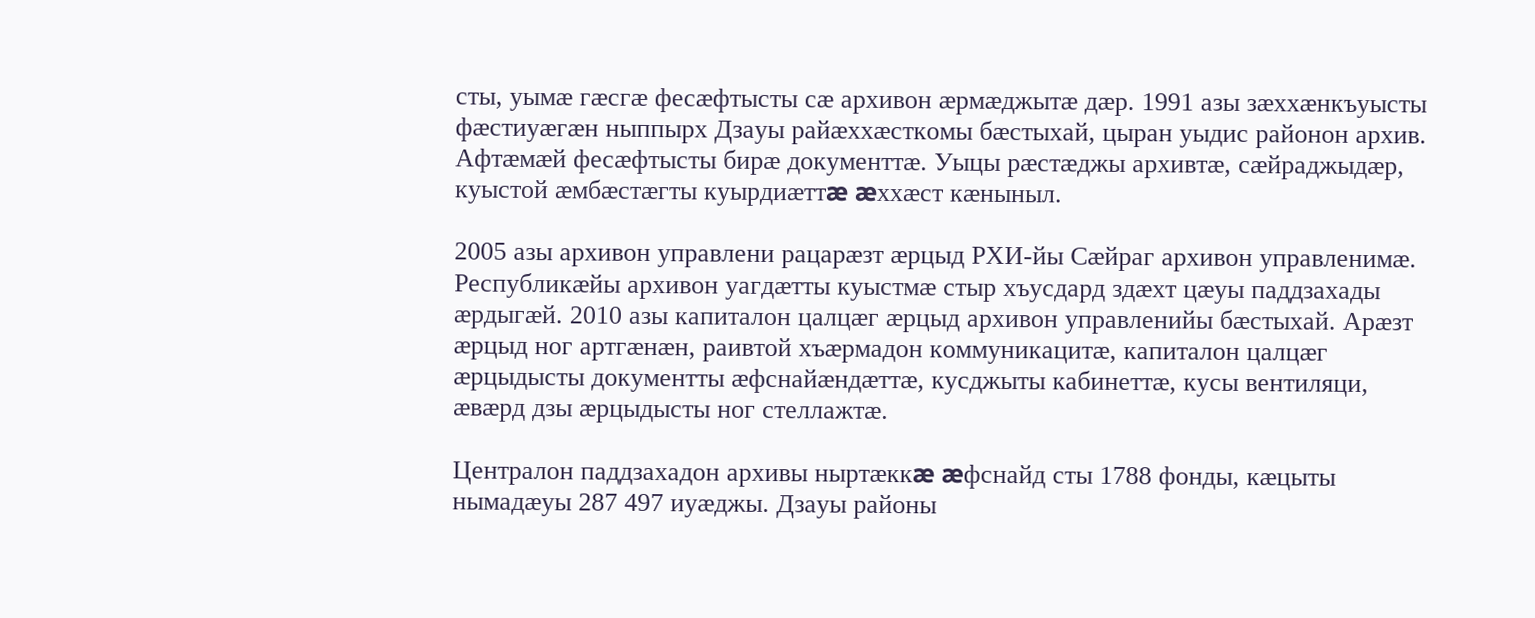сты, уымæ гæсгæ фесæфтысты сæ архивон æрмæджытæ дæр. 1991 азы зæххæнкъуысты фæстиуæгæн ныппырх Дзауы райæххæсткомы бæстыхай, цыран уыдис районон архив. Афтæмæй фесæфтысты бирæ документтæ. Уыцы рæстæджы архивтæ, сæйраджыдæр, куыстой æмбæстæгты куырдиæттæ æххæст кæныныл.

2005 азы архивон управлени рацарæзт æрцыд РХИ-йы Сæйраг архивон управленимæ. Республикæйы архивон уагдæтты куыстмæ стыр хъусдард здæхт цæуы паддзахады æрдыгæй. 2010 азы капиталон цалцæг æрцыд архивон управленийы бæстыхай. Арæзт æрцыд ног артгæнæн, раивтой хъæрмадон коммуникацитæ, капиталон цалцæг æрцыдысты документты æфснайæндæттæ, кусджыты кабинеттæ, кусы вентиляци, æвæрд дзы æрцыдысты ног стеллажтæ.

Централон паддзахадон архивы ныртæккæ æфснайд сты 1788 фонды, кæцыты нымадæуы 287 497 иуæджы. Дзауы районы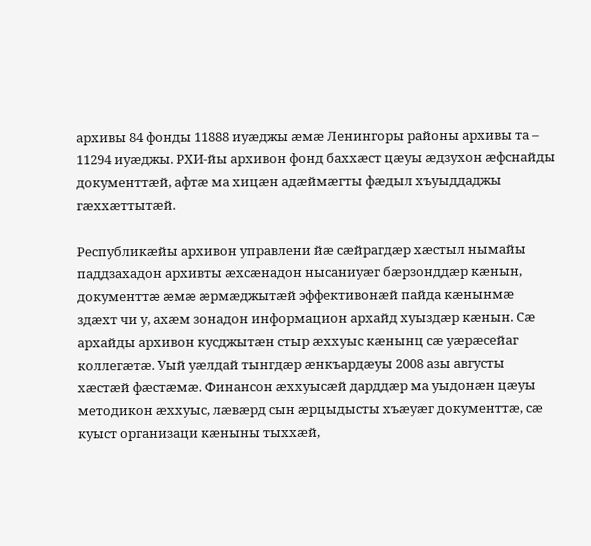архивы 84 фонды 11888 иуæджы æмæ Ленингоры районы архивы та – 11294 иуæджы. РХИ-йы архивон фонд баххæст цæуы æдзухон æфснайды документтæй, афтæ ма хицæн адæймæгты фæдыл хъуыддаджы гæххæттытæй.

Республикæйы архивон управлени йæ сæйрагдæр хæстыл нымайы паддзахадон архивты æхсæнадон нысаниуæг бæрзонддæр кæнын, документтæ æмæ æрмæджытæй эффективонæй пайда кæнынмæ здæхт чи у, ахæм зонадон информацион архайд хуыздæр кæнын. Сæ архайды архивон кусджытæн стыр æххуыс кæнынц сæ уæрæсейаг коллегæтæ. Уый уæлдай тынгдæр æнкъардæуы 2008 азы августы хæстæй фæстæмæ. Финансон æххуысæй дарддæр ма уыдонæн цæуы методикон æххуыс, лæвæрд сын æрцыдысты хъæуæг документтæ, сæ куыст организаци кæныны тыххæй,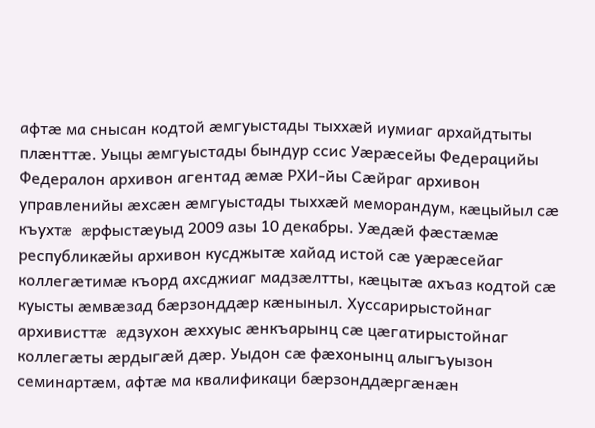афтæ ма снысан кодтой æмгуыстады тыххæй иумиаг архайдтыты плæнттæ. Уыцы æмгуыстады бындур ссис Уæрæсейы Федерацийы Федералон архивон агентад æмæ РХИ-йы Сæйраг архивон управленийы æхсæн æмгуыстады тыххæй меморандум, кæцыйыл сæ къухтæ æрфыстæуыд 2009 азы 10 декабры. Уæдæй фæстæмæ республикæйы архивон кусджытæ хайад истой сæ уæрæсейаг коллегæтимæ къорд ахсджиаг мадзæлтты, кæцытæ ахъаз кодтой сæ куысты æмвæзад бæрзонддæр кæныныл. Хуссарирыстойнаг архивисттæ æдзухон æххуыс æнкъарынц сæ цæгатирыстойнаг коллегæты æрдыгæй дæр. Уыдон сæ фæхонынц алыгъуызон семинартæм, афтæ ма квалификаци бæрзонддæргæнæн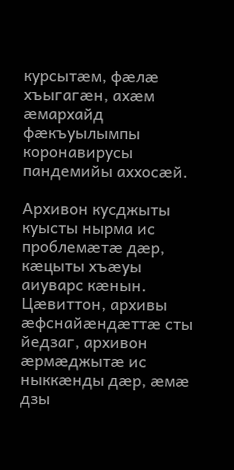курсытæм, фæлæ хъыгагæн, ахæм æмархайд фæкъуылымпы коронавирусы пандемийы аххосæй.

Архивон кусджыты куысты нырма ис проблемæтæ дæр, кæцыты хъæуы аиуварс кæнын. Цæвиттон, архивы æфснайæндæттæ сты йедзаг, архивон æрмæджытæ ис ныккæнды дæр, æмæ дзы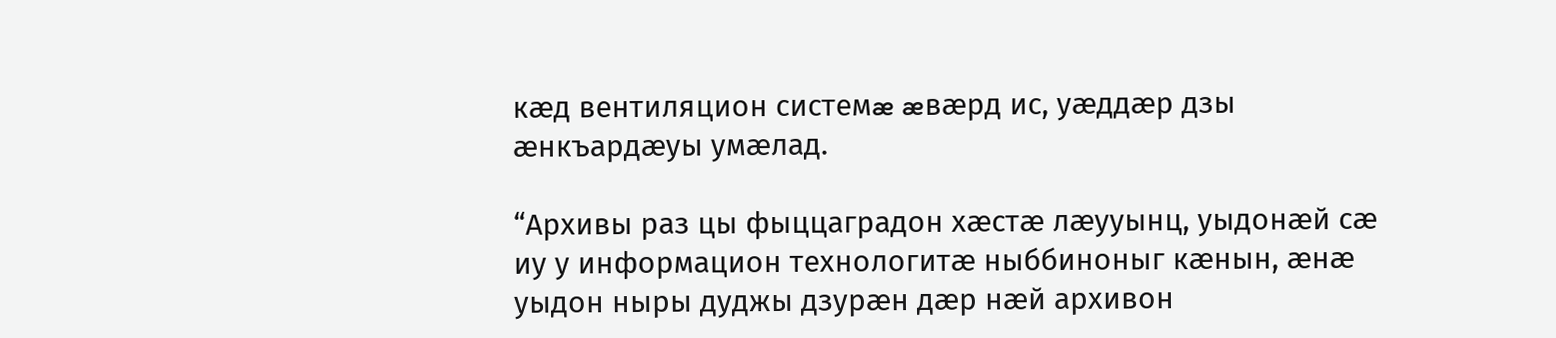кæд вентиляцион системæ æвæрд ис, уæддæр дзы æнкъардæуы умæлад.

“Архивы раз цы фыццаградон хæстæ лæууынц, уыдонæй сæ иу у информацион технологитæ ныббиноныг кæнын, æнæ уыдон ныры дуджы дзурæн дæр нæй архивон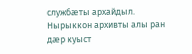службæты архайдыл. Нырыккон архивты алы ран дæр куыст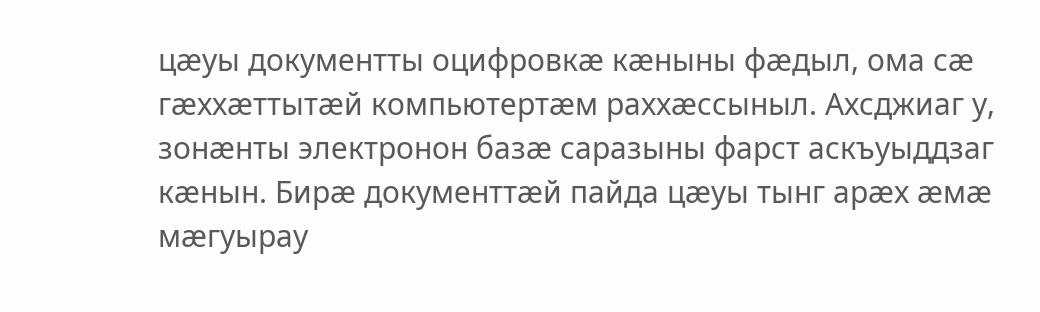цæуы документты оцифровкæ кæныны фæдыл, ома сæ гæххæттытæй компьютертæм раххæссыныл. Ахсджиаг у, зонæнты электронон базæ саразыны фарст аскъуыддзаг кæнын. Бирæ документтæй пайда цæуы тынг арæх æмæ мæгуырау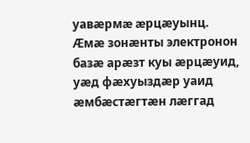уавæрмæ æрцæуынц. Æмæ зонæнты электронон базæ арæзт куы æрцæуид, уæд фæхуыздæр уаид æмбæстæгтæн лæггад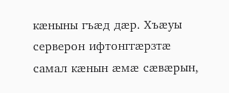кæныны гъæд дæр. Хъæуы серверон ифтонггæрзтæ самал кæнын æмæ сæвæрын,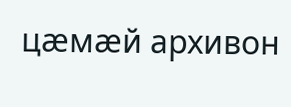цæмæй архивон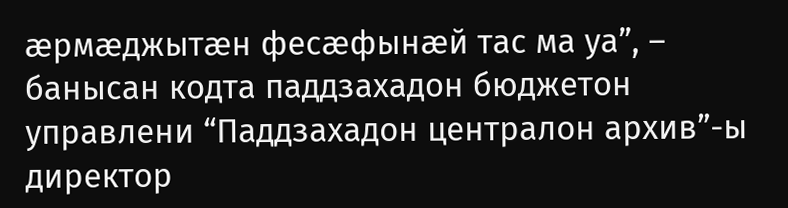æрмæджытæн фесæфынæй тас ма уа”, – банысан кодта паддзахадон бюджетон управлени “Паддзахадон централон архив”-ы директор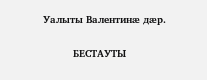Уалыты Валентинæ дæр.

          БЕСТАУТЫ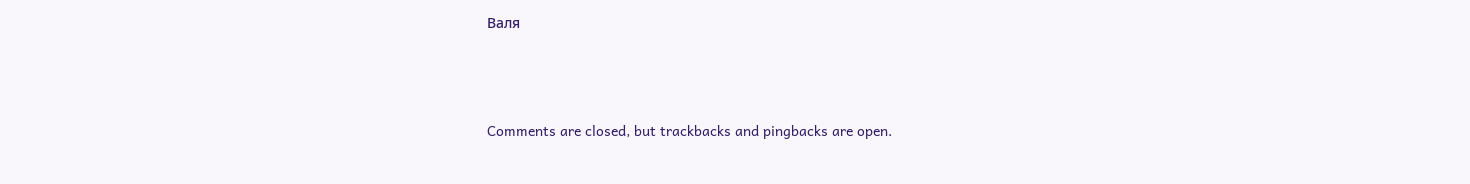Валя



Comments are closed, but trackbacks and pingbacks are open.